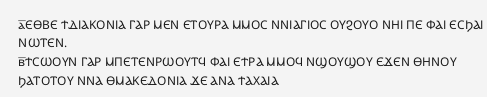ⲁ̅ⲈⲐⲂⲈ ϮⲆⲒⲀⲔⲞⲚⲒⲀ ⲄⲀⲢ ⲘⲈⲚ ⲈⲦⲞⲨⲢⲀ ⲘⲘⲞⲤ ⲚⲚⲒⲀⲄⲒⲞⲤ ⲞⲨϨⲞⲨⲞ ⲚⲎⲒ ⲠⲈ ⲪⲀⲒ ⲈⲤϦⲀⲒ ⲚⲰⲦⲈⲚ.
ⲃ̅ϮⲤⲰⲞⲨⲚ ⲄⲀⲢ ⲘⲠⲈⲦⲈⲚⲢⲰⲞⲨⲦϤ ⲪⲀⲒ ⲈϮⲢⲀ ⲘⲘⲞϤ ⲚϢⲞⲨϢⲞⲨ ⲈϪⲈⲚ ⲐⲎⲚⲞⲨ ϦⲀⲦⲞⲦⲞⲨ ⲚⲚⲀ ⲐⲘⲀⲔⲈⲆⲞⲚⲒⲀ ϪⲈ ⲀⲚⲀ ϮⲀⲬⲀⲒⲀ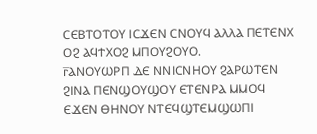ⲤⲈⲂⲦⲞⲦⲞⲨ ⲒⲤϪⲈⲚ ⲤⲚⲞⲨϤ ⲀⲖⲖⲀ ⲠⲈⲦⲈⲚⲬ ⲞϨ ⲀϤϮⲬⲞϨ ⲘⲠⲞⲨϨⲞⲨⲞ.
ⲅ̅ⲀⲚⲞⲨⲰⲢⲠ ⲆⲈ ⲚⲚⲒⲤⲚⲎⲞⲨ ϨⲀⲢⲰⲦⲈⲚ ϨⲒⲚⲀ ⲠⲈⲚϢⲞⲨϢⲞⲨ ⲈⲦⲈⲚⲢⲀ ⲘⲘⲞϤ ⲈϪⲈⲚ ⲐⲎⲚⲞⲨ ⲚⲦⲈϤϢⲦⲈⲘϢⲰⲠⲒ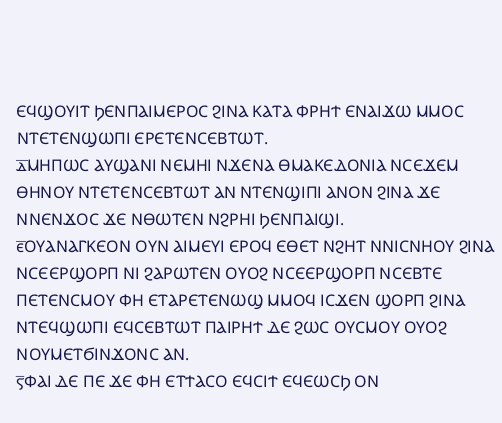ⲈϤϢⲞⲨⲒⲦ ϦⲈⲚⲠⲀⲒⲘⲈⲢⲞⲤ ϨⲒⲚⲀ ⲔⲀⲦⲀ ⲪⲢⲎϮ ⲈⲚⲀⲒϪⲰ ⲘⲘⲞⲤ ⲚⲦⲈⲦⲈⲚϢⲰⲠⲒ ⲈⲢⲈⲦⲈⲚⲤⲈⲂⲦⲰⲦ.
ⲇ̅ⲘⲎⲠⲰⲤ ⲀⲨϢⲀⲚⲒ ⲚⲈⲘⲎⲒ ⲚϪⲈⲚⲀ ⲐⲘⲀⲔⲈⲆⲞⲚⲒⲀ ⲚⲤⲈϪⲈⲘ ⲐⲎⲚⲞⲨ ⲚⲦⲈⲦⲈⲚⲤⲈⲂⲦⲰⲦ ⲀⲚ ⲚⲦⲈⲚϢⲒⲠⲒ ⲀⲚⲞⲚ ϨⲒⲚⲀ ϪⲈ ⲚⲚⲈⲚϪⲞⲤ ϪⲈ ⲚⲐⲰⲦⲈⲚ ⲚϨⲢⲎⲒ ϦⲈⲚⲠⲀⲒϢⲒ.
ⲉ̅ⲞⲨⲀⲚⲀⲄⲔⲈⲞⲚ ⲞⲨⲚ ⲀⲒⲘⲈⲨⲒ ⲈⲢⲞϤ ⲈⲐⲈⲦ ⲚϨⲎⲦ ⲚⲚⲒⲤⲚⲎⲞⲨ ϨⲒⲚⲀ ⲚⲤⲈⲈⲢϢⲞⲢⲠ ⲚⲒ ϨⲀⲢⲰⲦⲈⲚ ⲞⲨⲞϨ ⲚⲤⲈⲈⲢϢⲞⲢⲠ ⲚⲤⲈⲂⲦⲈ ⲠⲈⲦⲈⲚⲤⲘⲞⲨ ⲪⲎ ⲈⲦⲀⲢⲈⲦⲈⲚⲰϢ ⲘⲘⲞϤ ⲒⲤϪⲈⲚ ϢⲞⲢⲠ ϨⲒⲚⲀ ⲚⲦⲈϤϢⲰⲠⲒ ⲈϤⲤⲈⲂⲦⲰⲦ ⲠⲀⲒⲢⲎϮ ⲆⲈ ϨⲰⲤ ⲞⲨⲤⲘⲞⲨ ⲞⲨⲞϨ ⲚⲞⲨⲘⲈⲦϬⲒⲚϪⲞⲚⲤ ⲀⲚ.
ⲋ̅ⲪⲀⲒ ⲆⲈ ⲠⲈ ϪⲈ ⲪⲎ ⲈⲦϮⲀⲤⲞ ⲈϤⲤⲒϮ ⲈϤⲈⲰⲤϦ ⲞⲚ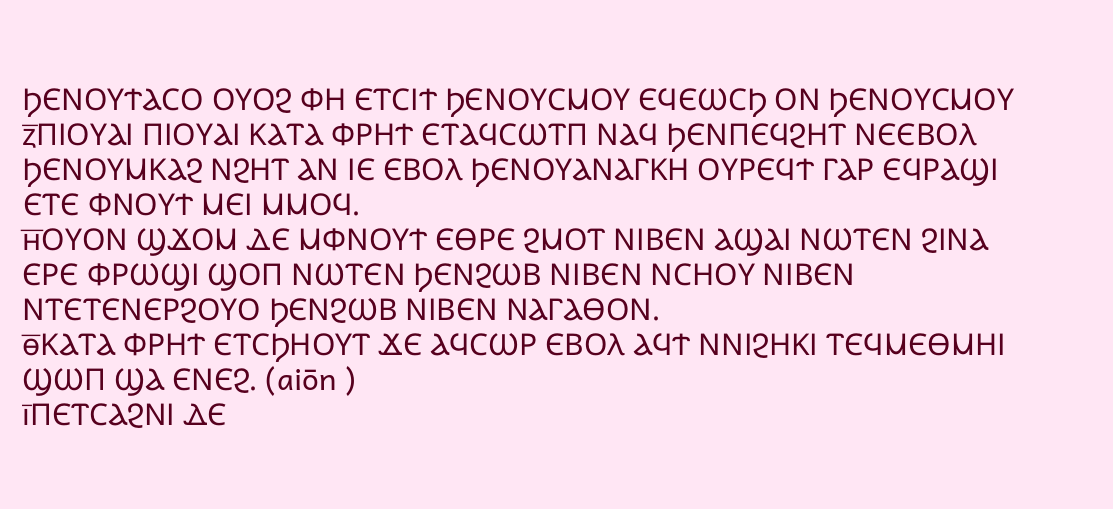ϦⲈⲚⲞⲨϮⲀⲤⲞ ⲞⲨⲞϨ ⲪⲎ ⲈⲦⲤⲒϮ ϦⲈⲚⲞⲨⲤⲘⲞⲨ ⲈϤⲈⲰⲤϦ ⲞⲚ ϦⲈⲚⲞⲨⲤⲘⲞⲨ
ⲍ̅ⲠⲒⲞⲨⲀⲒ ⲠⲒⲞⲨⲀⲒ ⲔⲀⲦⲀ ⲪⲢⲎϮ ⲈⲦⲀϤⲤⲰⲦⲠ ⲚⲀϤ ϦⲈⲚⲠⲈϤϨⲎⲦ ⲚⲈⲈⲂⲞⲖ ϦⲈⲚⲞⲨⲘⲔⲀϨ ⲚϨⲎⲦ ⲀⲚ ⲒⲈ ⲈⲂⲞⲖ ϦⲈⲚⲞⲨⲀⲚⲀⲄⲔⲎ ⲞⲨⲢⲈϤϮ ⲄⲀⲢ ⲈϤⲢⲀϢⲒ ⲈⲦⲈ ⲪⲚⲞⲨϮ ⲘⲈⲒ ⲘⲘⲞϤ.
ⲏ̅ⲞⲨⲞⲚ ϢϪⲞⲘ ⲆⲈ ⲘⲪⲚⲞⲨϮ ⲈⲐⲢⲈ ϨⲘⲞⲦ ⲚⲒⲂⲈⲚ ⲀϢⲀⲒ ⲚⲰⲦⲈⲚ ϨⲒⲚⲀ ⲈⲢⲈ ⲪⲢⲰϢⲒ ϢⲞⲠ ⲚⲰⲦⲈⲚ ϦⲈⲚϨⲰⲂ ⲚⲒⲂⲈⲚ ⲚⲤⲎⲞⲨ ⲚⲒⲂⲈⲚ ⲚⲦⲈⲦⲈⲚⲈⲢϨⲞⲨⲞ ϦⲈⲚϨⲰⲂ ⲚⲒⲂⲈⲚ ⲚⲀⲄⲀⲐⲞⲚ.
ⲑ̅ⲔⲀⲦⲀ ⲪⲢⲎϮ ⲈⲦⲤϦⲎⲞⲨⲦ ϪⲈ ⲀϤⲤⲰⲢ ⲈⲂⲞⲖ ⲀϤϮ ⲚⲚⲒϨⲎⲔⲒ ⲦⲈϤⲘⲈⲐⲘⲎⲒ ϢⲰⲠ ϢⲀ ⲈⲚⲈϨ. (aiōn )
ⲓ̅ⲠⲈⲦⲤⲀϨⲚⲒ ⲆⲈ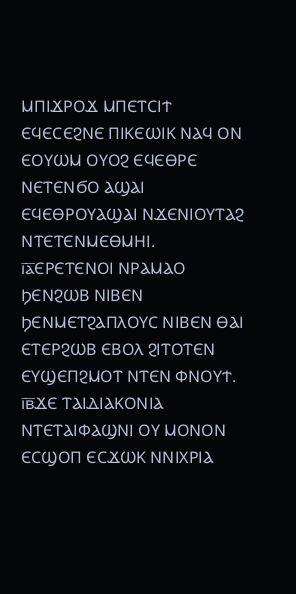ⲘⲠⲒϪⲢⲞϪ ⲘⲠⲈⲦⲤⲒϮ ⲈϤⲈⲤⲈϨⲚⲈ ⲠⲒⲔⲈⲰⲒⲔ ⲚⲀϤ ⲞⲚ ⲈⲞⲨⲰⲘ ⲞⲨⲞϨ ⲈϤⲈⲐⲢⲈ ⲚⲈⲦⲈⲚϬⲞ ⲀϢⲀⲒ ⲈϤⲈⲐⲢⲞⲨⲀϢⲀⲒ ⲚϪⲈⲚⲒⲞⲨⲦⲀϨ ⲚⲦⲈⲦⲈⲚⲘⲈⲐⲘⲎⲒ.
ⲓ̅ⲁ̅ⲈⲢⲈⲦⲈⲚⲞⲒ ⲚⲢⲀⲘⲀⲞ ϦⲈⲚϨⲰⲂ ⲚⲒⲂⲈⲚ ϦⲈⲚⲘⲈⲦϨⲀⲠⲖⲞⲨⲤ ⲚⲒⲂⲈⲚ ⲐⲀⲒ ⲈⲦⲈⲢϨⲰⲂ ⲈⲂⲞⲖ ϨⲒⲦⲞⲦⲈⲚ ⲈⲨϢⲈⲠϨⲘⲞⲦ ⲚⲦⲈⲚ ⲪⲚⲞⲨϮ.
ⲓ̅ⲃ̅ϪⲈ ⲦⲀⲒⲆⲒⲀⲔⲞⲚⲒⲀ ⲚⲦⲈⲦⲀⲒⲪⲀϢⲚⲒ ⲞⲨ ⲘⲞⲚⲞⲚ ⲈⲤϢⲞⲠ ⲈⲤϪⲰⲔ ⲚⲚⲒⲬⲢⲒⲀ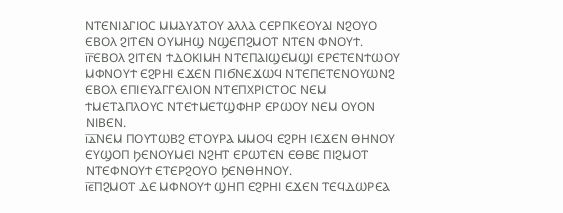ⲚⲦⲈⲚⲒⲀⲄⲒⲞⲤ ⲘⲘⲀⲨⲀⲦⲞⲨ ⲀⲖⲖⲀ ⲤⲈⲢⲠⲔⲈⲞⲨⲀⲒ ⲚϨⲞⲨⲞ ⲈⲂⲞⲖ ϨⲒⲦⲈⲚ ⲞⲨⲘⲎϢ ⲚϢⲈⲠϨⲘⲞⲦ ⲚⲦⲈⲚ ⲪⲚⲞⲨϮ.
ⲓ̅ⲅ̅ⲈⲂⲞⲖ ϨⲒⲦⲈⲚ ϮⲆⲞⲔⲒⲘⲎ ⲚⲦⲈⲠⲀⲒϢⲈⲘϢⲒ ⲈⲢⲈⲦⲈⲚϮⲰⲞⲨ ⲘⲪⲚⲞⲨϮ ⲈϨⲢⲎⲒ ⲈϪⲈⲚ ⲠⲒϬⲚⲈϪⲰϤ ⲚⲦⲈⲠⲈⲦⲈⲚⲞⲨⲰⲚϨ ⲈⲂⲞⲖ ⲈⲠⲒⲈⲨⲀⲄⲄⲈⲖⲒⲞⲚ ⲚⲦⲈⲠⲬⲢⲒⲤⲦⲞⲤ ⲚⲈⲘ ϮⲘⲈⲦⲀⲠⲖⲞⲨⲤ ⲚⲦⲈϮⲘⲈⲦϢⲪⲎⲢ ⲈⲢⲰⲞⲨ ⲚⲈⲘ ⲞⲨⲞⲚ ⲚⲒⲂⲈⲚ.
ⲓ̅ⲇ̅ⲚⲈⲘ ⲠⲞⲨⲦⲰⲂϨ ⲈⲦⲞⲨⲢⲀ ⲘⲘⲞϤ ⲈϨⲢⲎ ⲒⲈϪⲈⲚ ⲐⲎⲚⲞⲨ ⲈⲨϢⲞⲠ ϦⲈⲚⲞⲨⲘⲈⲒ ⲚϨⲎⲦ ⲈⲢⲰⲦⲈⲚ ⲈⲐⲂⲈ ⲠⲒϨⲘⲞⲦ ⲚⲦⲈⲪⲚⲞⲨϮ ⲈⲦⲈⲢϨⲞⲨⲞ ϦⲈⲚⲐⲎⲚⲞⲨ.
ⲓ̅ⲉ̅ⲠϨⲘⲞⲦ ⲆⲈ ⲘⲪⲚⲞⲨϮ ϢⲎⲠ ⲈϨⲢⲎⲒ ⲈϪⲈⲚ ⲦⲈϤⲆⲰⲢⲈⲀ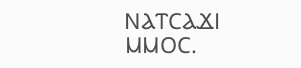ⲚⲀⲦⲤⲀϪⲒ ⲘⲘⲞⲤ.